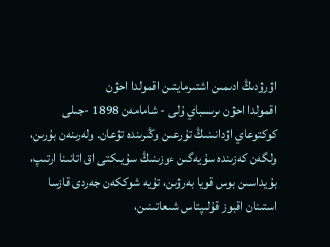اۋرۋدىڭ ادىمىن اشتىرمايتىن اقمولدا احۋن
اقمولدا احۋن ىرىسباي ۇلى - شامامەن 1898 -جىلى كوكتوعاي اۋدانىنىڭ تۇرعىن وڭىرىندە تۋعان. ولەرىنەن بۇرىن، ولگەن كەزىندە سۇيەگىن ءوزىنىڭ سۇيىكتى اق اتانىنا ارتىپ، بۇيداسىن بوس قويا بەرۋىن، تۇيە شوككەن جەردى قازسا استىنان اقبوز قۇلىپتاس شىعاتىنىن،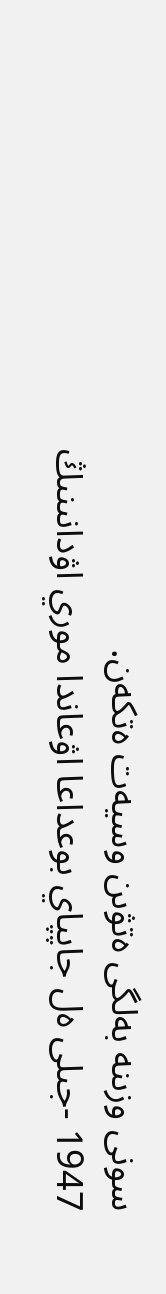سونى وزىنە بەلگى ەتۋىن وسيەت ەتكەن.
1947 -جىلى ەل جاپپاي بوعداعا اۋعاندا موري اۋدانىنىڭ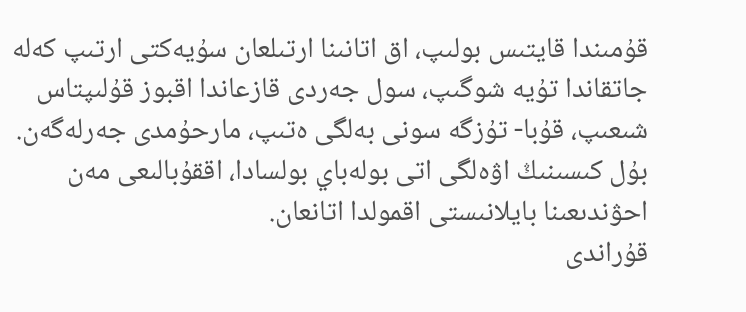قۇمىندا قايتىس بولىپ، اق اتانىنا ارتىلعان سۇيەكتى ارتىپ كەلە جاتقاندا تۇيە شوگىپ، سول جەردى قازعاندا اقبوز قۇلىپتاس شىعىپ، قۇبا- تۇزگە سونى بەلگى ەتىپ، مارحۇمدى جەرلەگەن. بۇل كىسىنىڭ اۋەلگى اتى بولەباي بولسادا، اققۇبالىعى مەن احۋندىعىنا بايلانىستى اقمولدا اتانعان.
قۇراندى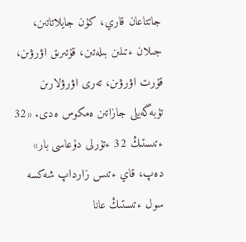جاتتاعان قاري، كۇن جايلاتاتىن، جىلان ءتىلىن بىلەتىن، قۇتىرىق اۋرۋىن، قۇرت اۋرۋىن، تەرى اۋرۋلارىن تۇبەگەيلى جازاتىن ەمكوس ەدى. «32 ءتىستىڭ 32 ءتۇرلى دۇعاسى بار» دەپ، قاي ءتىس زارداپ شەكسە سول ءتىستىڭ عانا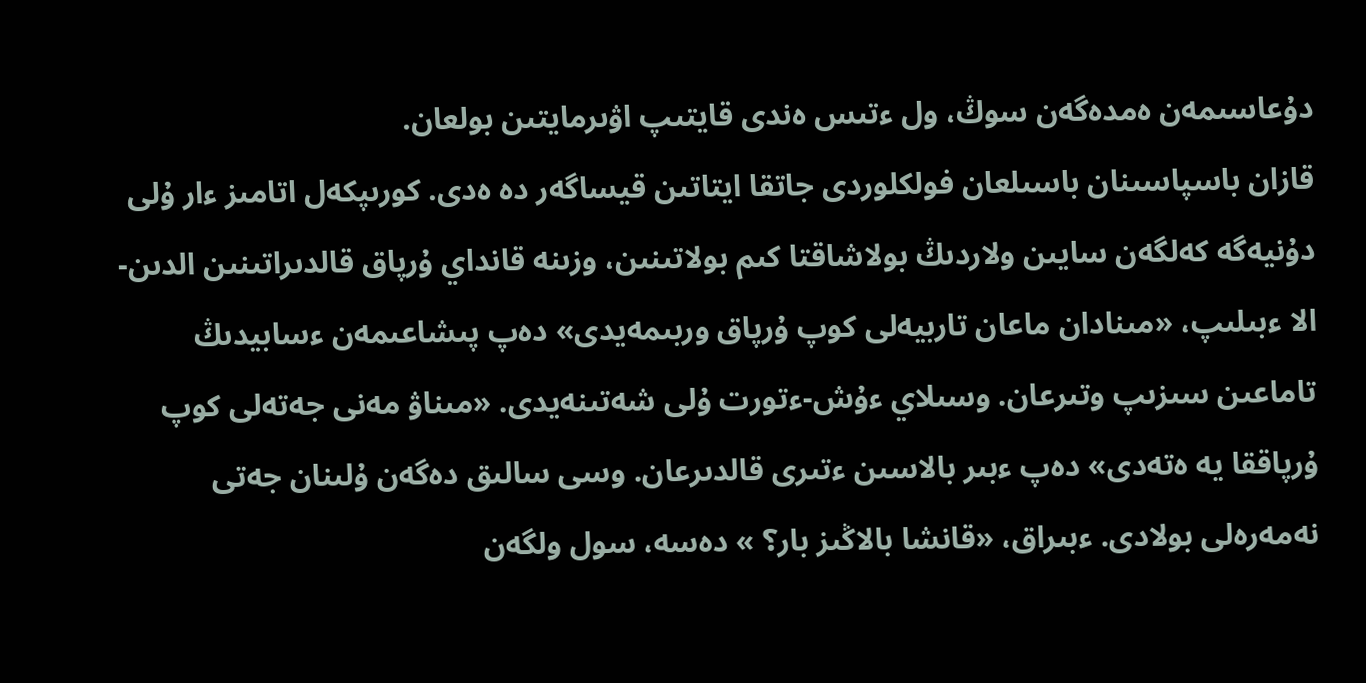دۇعاسىمەن ەمدەگەن سوڭ، ول ءتىس ەندى قايتىپ اۋىرمايتىن بولعان.
قازان باسپاسىنان باسىلعان فولكلوردى جاتقا ايتاتىن قيساگەر دە ەدى. كورىپكەل اتامىز ءار ۇلى دۇنيەگە كەلگەن سايىن ولاردىڭ بولاشاقتا كىم بولاتىنىن، وزىنە قانداي ۇرپاق قالدىراتىنىن الدىن-الا ءبىلىپ، «مىنادان ماعان تاربيەلى كوپ ۇرپاق وربىمەيدى» دەپ پىشاعىمەن ءسابيدىڭ تاماعىن سىزىپ وتىرعان. وسىلاي ءۇش-ءتورت ۇلى شەتىنەيدى. «مىناۋ مەنى جەتەلى كوپ ۇرپاققا يە ەتەدى» دەپ ءبىر بالاسىن ءتىرى قالدىرعان. وسى سالىق دەگەن ۇلىنان جەتى نەمەرەلى بولادى. ءبىراق، «قانشا بالاڭىز بار؟ » دەسە، سول ولگەن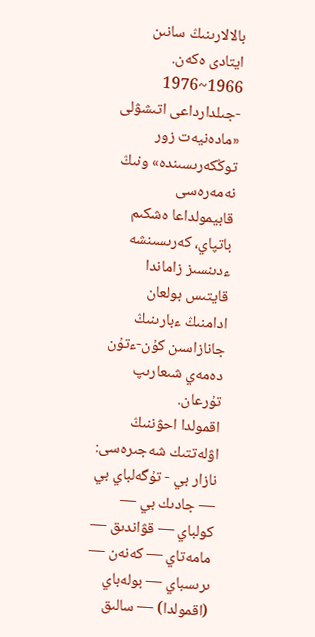بالالارىنىڭ سانىن ايتادى ەكەن. 1966~1976 -جىلدارداعى اتىشۋلى «مادەنيەت زور توڭكەرىسىندە» ونىڭ نەمەرەسى قابيمولداعا ەشكىم باتپاي، كەرىسىنشە ءدىنسىز زاماندا قايتىس بولعان ادامنىڭ ءبارىنىڭ جانازاسىن كۇن-ءتۇن دەمەي شىعارىپ تۇرعان.
اقمولدا احۋننىڭ اۋلەتتىك شەجىرەسى:
نازار بي - تۇگەلباي بي — جادىك بي — كولباي — قۋاندىق — مامەتاي — كەنەن — ىرىسباي — بولەباي (اقمولدا) — سالىق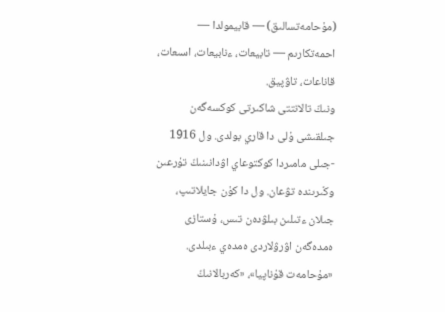(مۇحامەتسالىق) — قابيمولدا — احمەتكارىم — تابيعات، ءنابيعات، اسىعات، قاناعات، تاۋپيق.
ونىڭ تالانتتى شاكىرتى كوكسەگەن جىلقىشى ۇلى دا قاري بولدى. ول 1916 -جىلى مامىردا كوكتوعاي اۋدانىنىڭ تۇرعىن وڭىرىندە تۋعان. ول دا كۇن جايلاتىپ، جىلان ءتىلىن بىلۋدەن تىس، ۇستازى ەمدەگەن اۋرۋلاردى ەمدەي ءبىلدى. «مۇحامەت قۇناپيا»، «كەربالانىڭ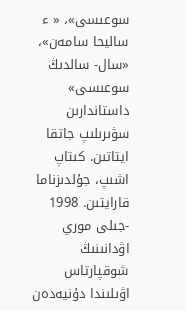سوعىسى»، « ء ساليحا سامەن»، «سال- سالدىڭ سوعىسى» داستاندارىن سۋىرىلىپ جاتقا ايتاتىن. كىتاپ اشىپ، جۇلدىزناما قارايتىن. 1998 -جىلى موري اۋدانىنىڭ شوقپارتاس اۋىلىندا دۇنيەدەن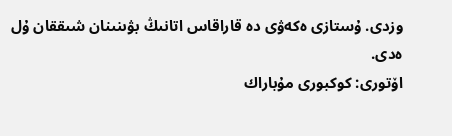وزدى. ۇستازى ەكەۋى دە قاراقاس اتانىڭ بۋىنىنان شىققان ۇل ەدى.
اۆتورى: كوكبورى مۇباراك